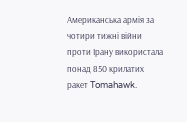Американська армія за чотири тижні війни проти Ірану використала понад 850 крилатих ракет Tomahawk.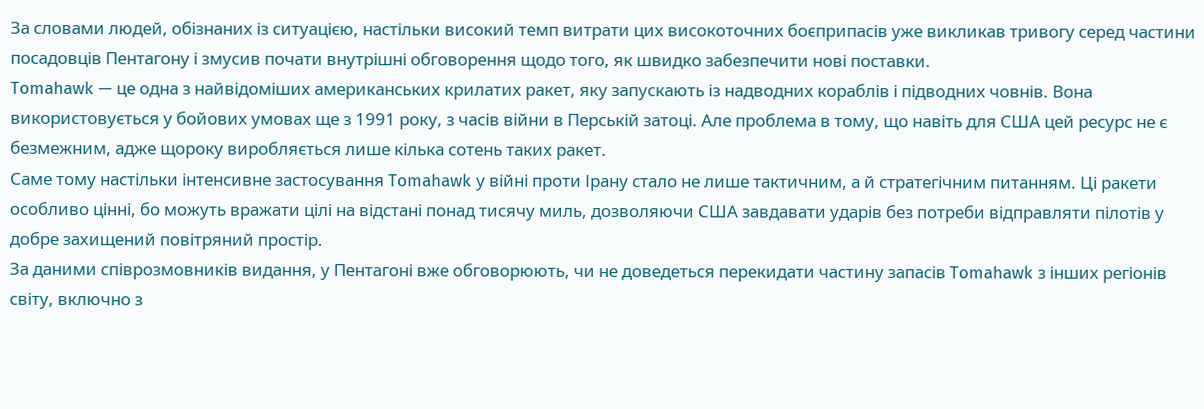За словами людей, обізнаних із ситуацією, настільки високий темп витрати цих високоточних боєприпасів уже викликав тривогу серед частини посадовців Пентагону і змусив почати внутрішні обговорення щодо того, як швидко забезпечити нові поставки.
Tomahawk — це одна з найвідоміших американських крилатих ракет, яку запускають із надводних кораблів і підводних човнів. Вона використовується у бойових умовах ще з 1991 року, з часів війни в Перській затоці. Але проблема в тому, що навіть для США цей ресурс не є безмежним, адже щороку виробляється лише кілька сотень таких ракет.
Саме тому настільки інтенсивне застосування Tomahawk у війні проти Ірану стало не лише тактичним, а й стратегічним питанням. Ці ракети особливо цінні, бо можуть вражати цілі на відстані понад тисячу миль, дозволяючи США завдавати ударів без потреби відправляти пілотів у добре захищений повітряний простір.
За даними співрозмовників видання, у Пентагоні вже обговорюють, чи не доведеться перекидати частину запасів Tomahawk з інших регіонів світу, включно з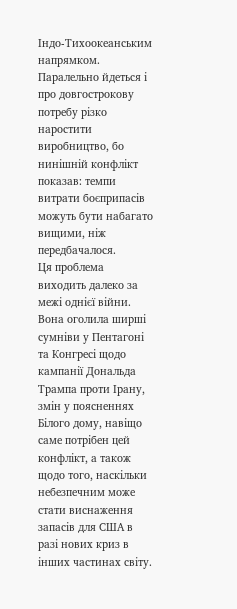Індо-Тихоокеанським напрямком. Паралельно йдеться і про довгострокову потребу різко наростити виробництво, бо нинішній конфлікт показав: темпи витрати боєприпасів можуть бути набагато вищими, ніж передбачалося.
Ця проблема виходить далеко за межі однієї війни. Вона оголила ширші сумніви у Пентагоні та Конгресі щодо кампанії Дональда Трампа проти Ірану, змін у поясненнях Білого дому, навіщо саме потрібен цей конфлікт, а також щодо того, наскільки небезпечним може стати виснаження запасів для США в разі нових криз в інших частинах світу.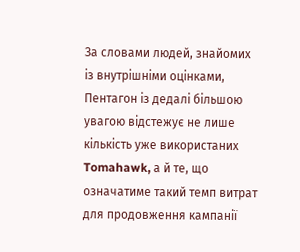За словами людей, знайомих із внутрішніми оцінками, Пентагон із дедалі більшою увагою відстежує не лише кількість уже використаних Tomahawk, а й те, що означатиме такий темп витрат для продовження кампанії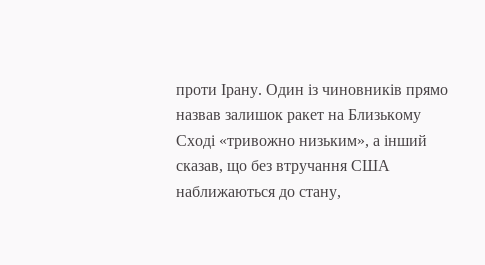проти Ірану. Один із чиновників прямо назвав залишок ракет на Близькому Сході «тривожно низьким», а інший сказав, що без втручання США наближаються до стану,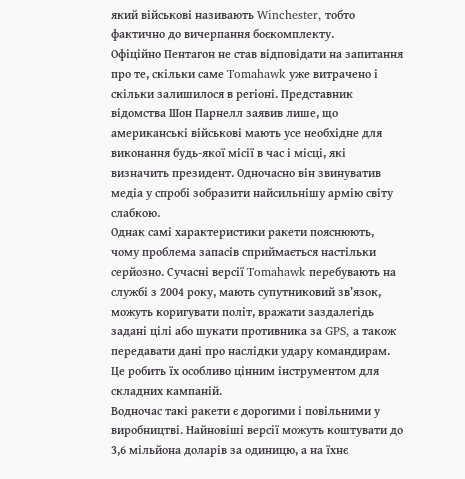який військові називають Winchester, тобто фактично до вичерпання боєкомплекту.
Офіційно Пентагон не став відповідати на запитання про те, скільки саме Tomahawk уже витрачено і скільки залишилося в регіоні. Представник відомства Шон Парнелл заявив лише, що американські військові мають усе необхідне для виконання будь-якої місії в час і місці, які визначить президент. Одночасно він звинуватив медіа у спробі зобразити найсильнішу армію світу слабкою.
Однак самі характеристики ракети пояснюють, чому проблема запасів сприймається настільки серйозно. Сучасні версії Tomahawk перебувають на службі з 2004 року, мають супутниковий зв’язок, можуть коригувати політ, вражати заздалегідь задані цілі або шукати противника за GPS, а також передавати дані про наслідки удару командирам. Це робить їх особливо цінним інструментом для складних кампаній.
Водночас такі ракети є дорогими і повільними у виробництві. Найновіші версії можуть коштувати до 3,6 мільйона доларів за одиницю, а на їхнє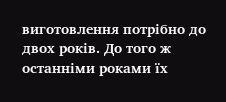виготовлення потрібно до двох років. До того ж останніми роками їх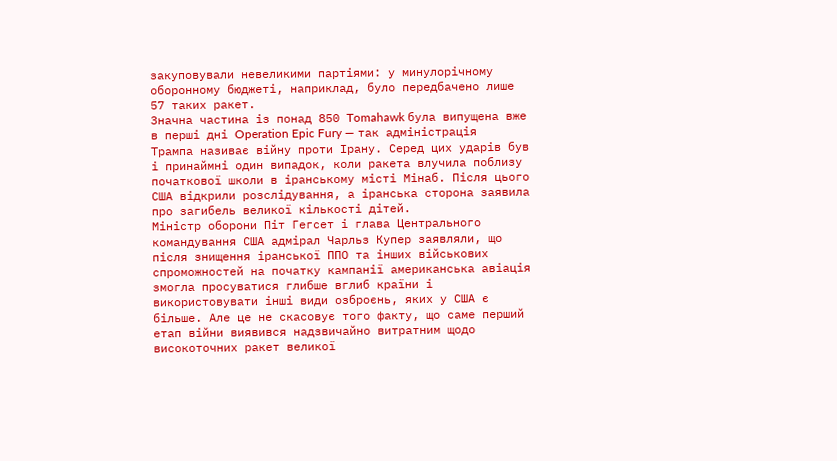закуповували невеликими партіями: у минулорічному оборонному бюджеті, наприклад, було передбачено лише 57 таких ракет.
Значна частина із понад 850 Tomahawk була випущена вже в перші дні Operation Epic Fury — так адміністрація Трампа називає війну проти Ірану. Серед цих ударів був і принаймні один випадок, коли ракета влучила поблизу початкової школи в іранському місті Мінаб. Після цього США відкрили розслідування, а іранська сторона заявила про загибель великої кількості дітей.
Міністр оборони Піт Гегсет і глава Центрального командування США адмірал Чарльз Купер заявляли, що після знищення іранської ППО та інших військових спроможностей на початку кампанії американська авіація змогла просуватися глибше вглиб країни і використовувати інші види озброєнь, яких у США є більше. Але це не скасовує того факту, що саме перший етап війни виявився надзвичайно витратним щодо високоточних ракет великої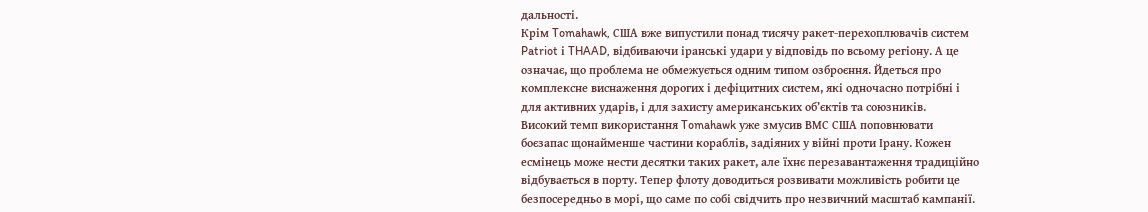дальності.
Крім Tomahawk, США вже випустили понад тисячу ракет-перехоплювачів систем Patriot і THAAD, відбиваючи іранські удари у відповідь по всьому регіону. А це означає, що проблема не обмежується одним типом озброєння. Йдеться про комплексне виснаження дорогих і дефіцитних систем, які одночасно потрібні і для активних ударів, і для захисту американських об’єктів та союзників.
Високий темп використання Tomahawk уже змусив ВМС США поповнювати боєзапас щонайменше частини кораблів, задіяних у війні проти Ірану. Кожен есмінець може нести десятки таких ракет, але їхнє перезавантаження традиційно відбувається в порту. Тепер флоту доводиться розвивати можливість робити це безпосередньо в морі, що саме по собі свідчить про незвичний масштаб кампанії.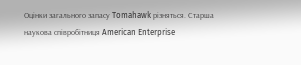Оцінки загального запасу Tomahawk різняться. Старша наукова співробітниця American Enterprise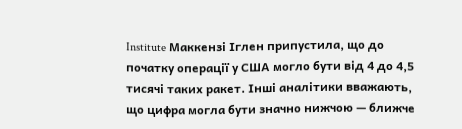Institute Маккензі Іглен припустила, що до початку операції у США могло бути від 4 до 4,5 тисячі таких ракет. Інші аналітики вважають, що цифра могла бути значно нижчою — ближче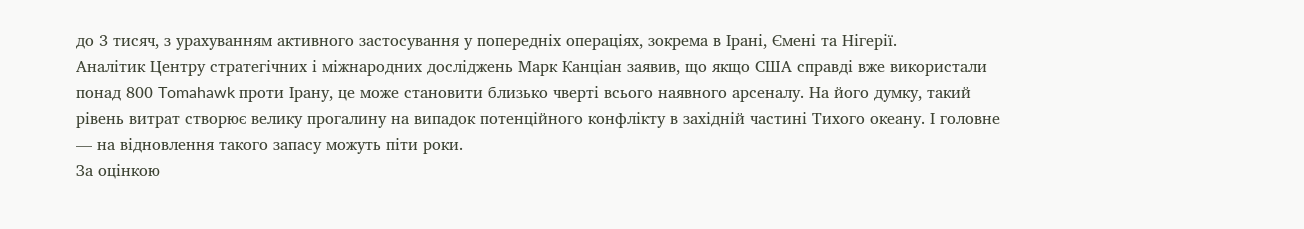до 3 тисяч, з урахуванням активного застосування у попередніх операціях, зокрема в Ірані, Ємені та Нігерії.
Аналітик Центру стратегічних і міжнародних досліджень Марк Канціан заявив, що якщо США справді вже використали понад 800 Tomahawk проти Ірану, це може становити близько чверті всього наявного арсеналу. На його думку, такий рівень витрат створює велику прогалину на випадок потенційного конфлікту в західній частині Тихого океану. І головне — на відновлення такого запасу можуть піти роки.
За оцінкою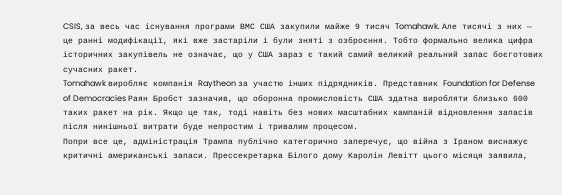CSIS, за весь час існування програми ВМС США закупили майже 9 тисяч Tomahawk. Але тисячі з них — це ранні модифікації, які вже застаріли і були зняті з озброєння. Тобто формально велика цифра історичних закупівель не означає, що у США зараз є такий самий великий реальний запас боєготових сучасних ракет.
Tomahawk виробляє компанія Raytheon за участю інших підрядників. Представник Foundation for Defense of Democracies Раян Бробст зазначив, що оборонна промисловість США здатна виробляти близько 600 таких ракет на рік. Якщо це так, тоді навіть без нових масштабних кампаній відновлення запасів після нинішньої витрати буде непростим і тривалим процесом.
Попри все це, адміністрація Трампа публічно категорично заперечує, що війна з Іраном виснажує критичні американські запаси. Прессекретарка Білого дому Каролін Левітт цього місяця заявила,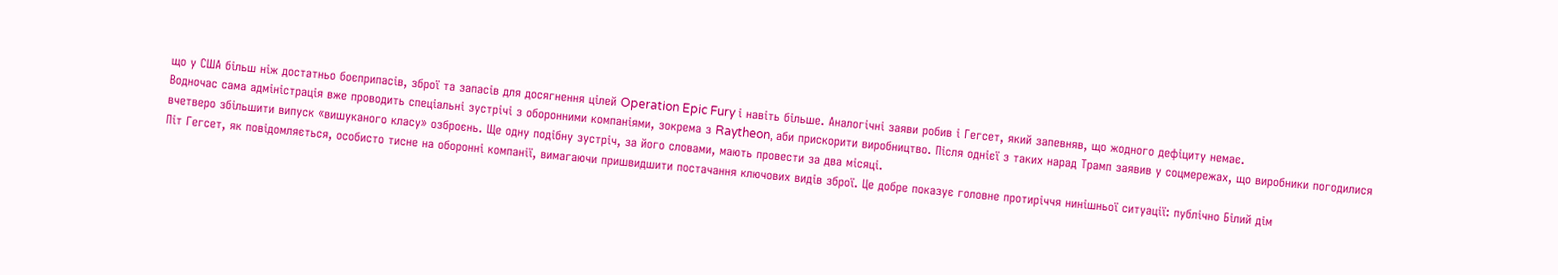що у США більш ніж достатньо боєприпасів, зброї та запасів для досягнення цілей Operation Epic Fury і навіть більше. Аналогічні заяви робив і Гегсет, який запевняв, що жодного дефіциту немає.
Водночас сама адміністрація вже проводить спеціальні зустрічі з оборонними компаніями, зокрема з Raytheon, аби прискорити виробництво. Після однієї з таких нарад Трамп заявив у соцмережах, що виробники погодилися вчетверо збільшити випуск «вишуканого класу» озброєнь. Ще одну подібну зустріч, за його словами, мають провести за два місяці.
Піт Гегсет, як повідомляється, особисто тисне на оборонні компанії, вимагаючи пришвидшити постачання ключових видів зброї. Це добре показує головне протиріччя нинішньої ситуації: публічно Білий дім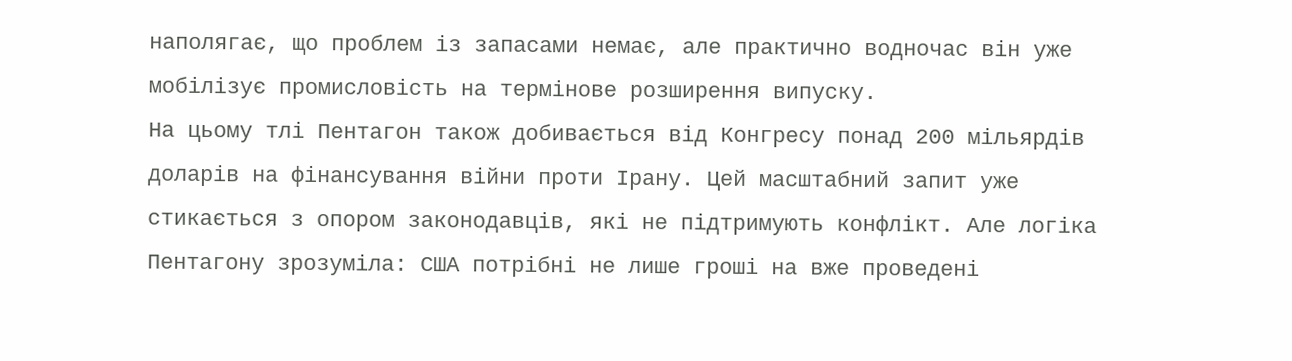наполягає, що проблем із запасами немає, але практично водночас він уже мобілізує промисловість на термінове розширення випуску.
На цьому тлі Пентагон також добивається від Конгресу понад 200 мільярдів доларів на фінансування війни проти Ірану. Цей масштабний запит уже стикається з опором законодавців, які не підтримують конфлікт. Але логіка Пентагону зрозуміла: США потрібні не лише гроші на вже проведені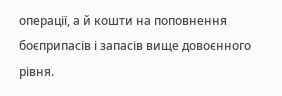операції, а й кошти на поповнення боєприпасів і запасів вище довоєнного рівня.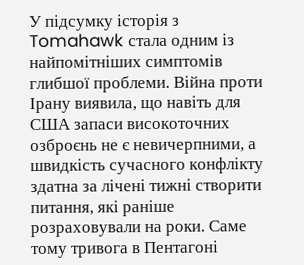У підсумку історія з Tomahawk стала одним із найпомітніших симптомів глибшої проблеми. Війна проти Ірану виявила, що навіть для США запаси високоточних озброєнь не є невичерпними, а швидкість сучасного конфлікту здатна за лічені тижні створити питання, які раніше розраховували на роки. Саме тому тривога в Пентагоні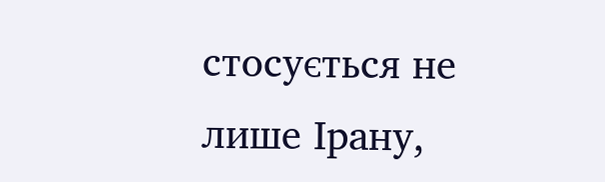стосується не лише Ірану,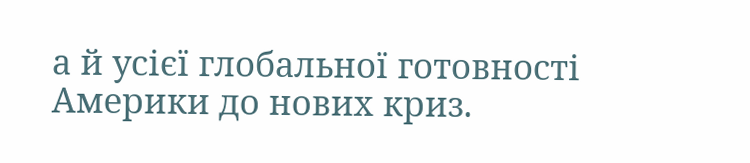а й усієї глобальної готовності Америки до нових криз.